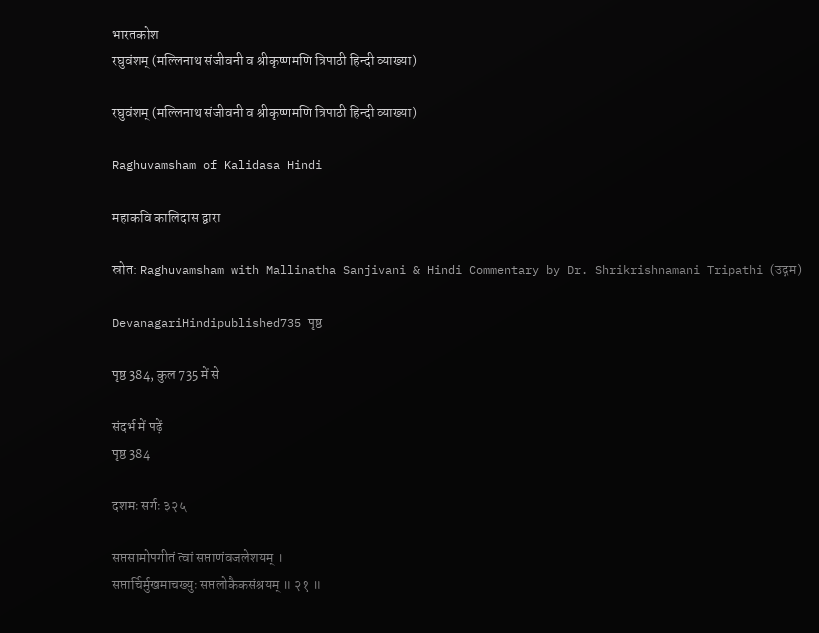भारतकोश
रघुवंशम् (मल्लिनाथ संजीवनी व श्रीकृष्णमणि त्रिपाठी हिन्दी व्याख्या)

रघुवंशम् (मल्लिनाथ संजीवनी व श्रीकृष्णमणि त्रिपाठी हिन्दी व्याख्या)

Raghuvamsham of Kalidasa Hindi

महाकवि कालिदास द्वारा

स्रोत: Raghuvamsham with Mallinatha Sanjivani & Hindi Commentary by Dr. Shrikrishnamani Tripathi (उद्गम)

DevanagariHindipublished735 पृष्ठ

पृष्ठ 384, कुल 735 में से

संदर्भ में पढ़ें
पृष्ठ 384

दशमः सर्गः ३२५

सप्तसामोपगीतं त्वां सप्ताणंवजलेशयम् ।
सप्तार्चिर्मुखमाचख्युः सप्तलोकैकसंश्रयम् ॥ २१ ॥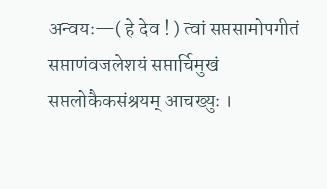अन्वयः—( हे देव ! ) त्वां सप्तसामोपगीतं सप्ताणंवजलेशयं सप्तार्चिमुखं सप्तलोकैकसंश्रयम् आचख्युः ।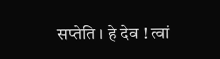सप्तेति । हे देव ! त्वां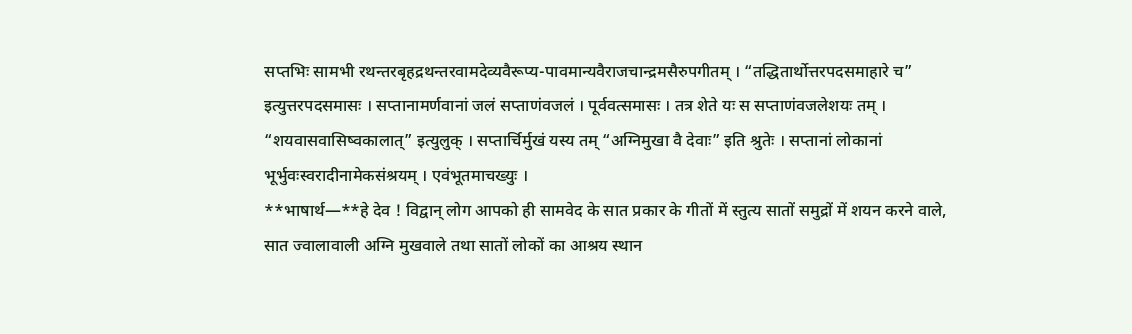सप्तभिः सामभी रथन्तरबृहद्रथन्तरवामदेव्यवैरूप्य-पावमान्यवैराजचान्द्रमसैरुपगीतम् । “तद्धितार्थोत्तरपदसमाहारे च” इत्युत्तरपदसमासः । सप्तानामर्णवानां जलं सप्ताणंवजलं । पूर्ववत्समासः । तत्र शेते यः स सप्ताणंवजलेशयः तम् । “शयवासवासिष्वकालात्” इत्युलुक् । सप्तार्चिर्मुखं यस्य तम् “अग्निमुखा वै देवाः” इति श्रुतेः । सप्तानां लोकानां भूर्भुवःस्वरादीनामेकसंश्रयम् । एवंभूतमाचख्युः ।
**भाषार्थ—**हे देव ! विद्वान् लोग आपको ही सामवेद के सात प्रकार के गीतों में स्तुत्य सातों समुद्रों में शयन करने वाले, सात ज्वालावाली अग्नि मुखवाले तथा सातों लोकों का आश्रय स्थान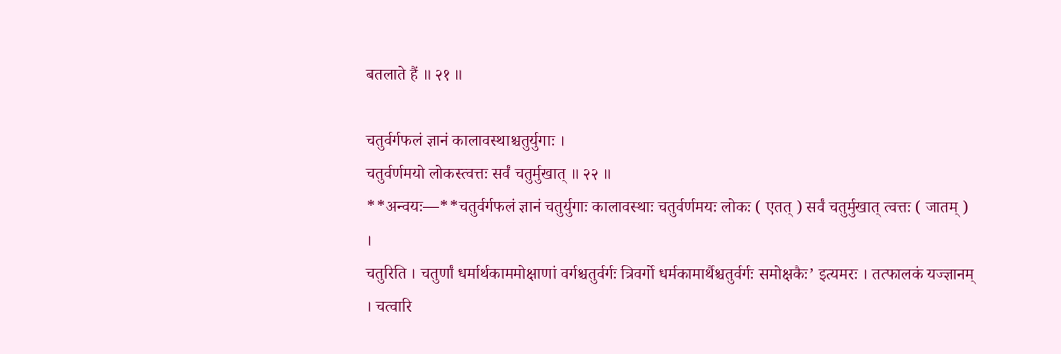बतलाते हैं ॥ २१ ॥

चतुर्वर्गफलं ज्ञानं कालावस्थाश्चतुर्युगाः ।
चतुर्वर्णमयो लोकस्त्वत्तः सर्वं चतुर्मुखात् ॥ २२ ॥
**अन्वयः—**चतुर्वर्गफलं ज्ञानं चतुर्युगाः कालावस्थाः चतुर्वर्णमयः लोकः ( एतत् ) सर्वं चतुर्मुखात् त्वत्तः ( जातम् ) ।
चतुरिति । चतुर्णां धर्मार्थकाममोक्षाणां वर्गश्चतुर्वर्गः त्रिवर्गो धर्मकामार्थैश्चतुर्वर्गः समोक्षकैः’ इत्यमरः । तत्फालकं यज्ज्ञानम् । चत्वारि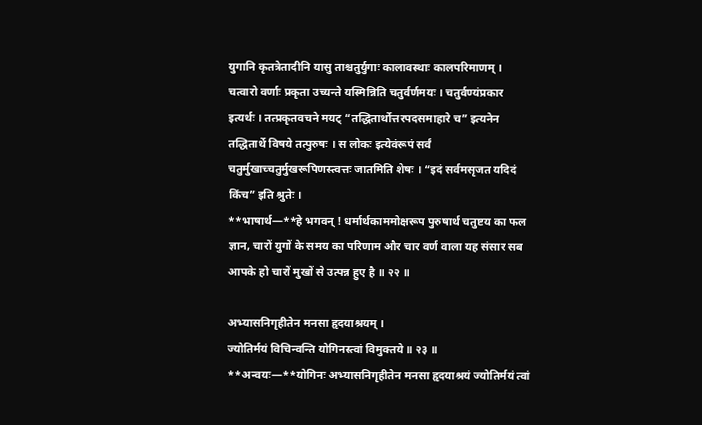युगानि कृतत्रेतादीनि यासु ताश्चतुर्युगाः कालावस्थाः कालपरिमाणम् । चत्वारो वर्णाः प्रकृता उच्यन्ते यस्मिन्निति चतुर्वर्णमयः । चतुर्वण्यंप्रकार इत्यर्थः । तत्प्रकृतवचने मयट् “तद्धितार्थोत्तरपदसमाहारे च” इत्यनेन तद्धितार्थे विषये तत्पुरुषः । स लोकः इत्येवंरूपं सर्वं चतुर्मुखाच्चतुर्मुखरूपिणस्त्वत्तः जातमिति शेषः । “इदं सर्वमसृजत यदिदं किंच” इति श्रुतेः ।
**भाषार्थ—**हे भगवन् ! धर्मार्थकाममोक्षरूप पुरुषार्थ चतुष्टय का फल ज्ञान, चारों युगों के समय का परिणाम और चार वर्ण वाला यह संसार सब आपके हो चारों मुखों से उत्पन्न हुए है ॥ २२ ॥

अभ्यासनिगृहीतेन मनसा हृदयाश्रयम् ।
ज्योतिर्मयं विचिन्वन्ति योगिनस्त्वां विमुक्तये ॥ २३ ॥
**अन्वयः—**योगिनः अभ्यासनिगृहीतेन मनसा हृदयाश्रयं ज्योतिर्मयं त्वां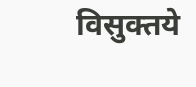विसुक्तये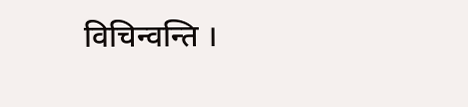विचिन्वन्ति ।